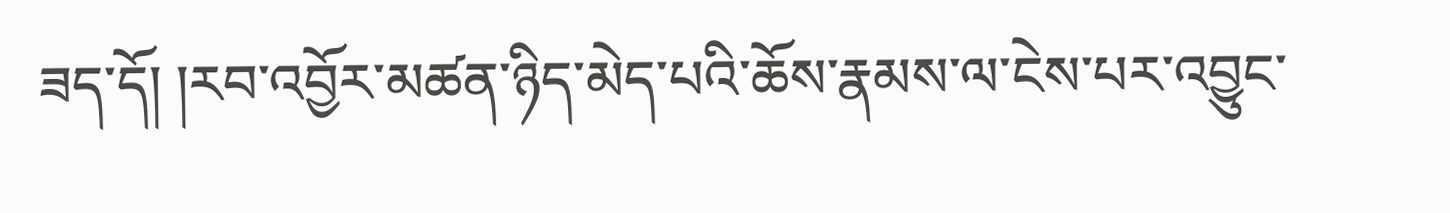ཟད་དོ། །རབ་འབྱོར་མཚན་ཉིད་མེད་པའི་ཆོས་རྣམས་ལ་ངེས་པར་འབྱུང་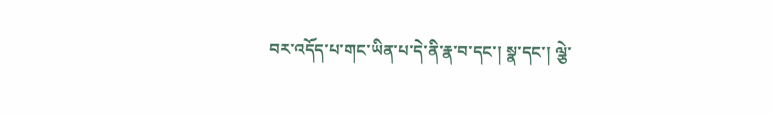བར་འདོད་པ་གང་ཡིན་པ་དེ་ནི་རྣ་བ་དང་། སྣ་དང་། ལྕེ་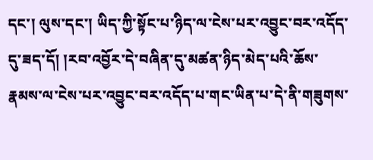དང་། ལུས་དང་། ཡིད་ཀྱི་སྟོང་པ་ཉིད་ལ་ངེས་པར་འབྱུང་བར་འདོད་དུ་ཟད་དོ། །རབ་འབྱོར་དེ་བཞིན་དུ་མཚན་ཉིད་མེད་པའི་ཆོས་རྣམས་ལ་ངེས་པར་འབྱུང་བར་འདོད་པ་གང་ཡིན་པ་དེ་ནི་གཟུགས་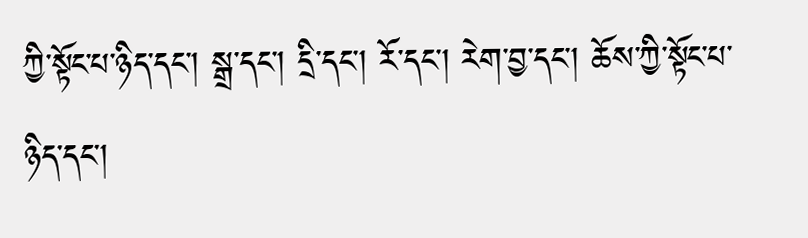ཀྱི་སྟོང་པ་ཉིད་དང་། སྒྲ་དང་། དྲི་དང་། རོ་དང་། རེག་བྱ་དང་། ཆོས་ཀྱི་སྟོང་པ་ཉིད་དང་།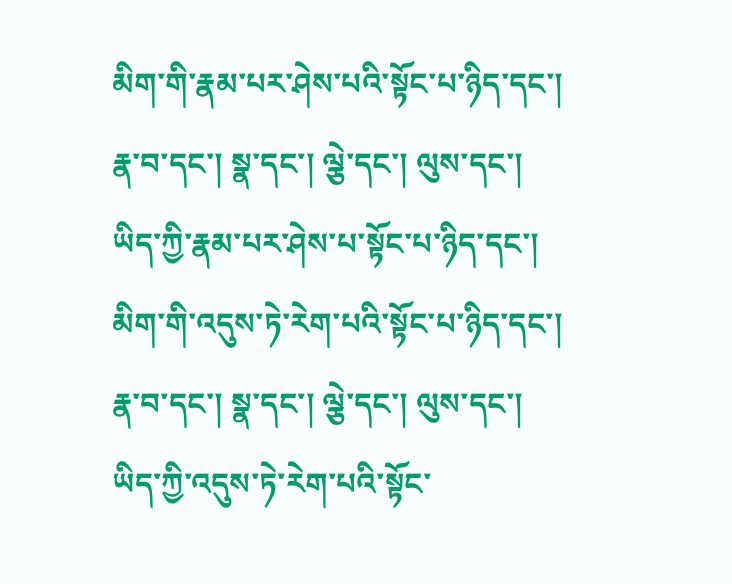མིག་གི་རྣམ་པར་ཤེས་པའི་སྟོང་པ་ཉིད་དང་། རྣ་བ་དང་། སྣ་དང་། ལྕེ་དང་། ལུས་དང་། ཡིད་ཀྱི་རྣམ་པར་ཤེས་པ་སྟོང་པ་ཉིད་དང་། མིག་གི་འདུས་ཏེ་རེག་པའི་སྟོང་པ་ཉིད་དང་། རྣ་བ་དང་། སྣ་དང་། ལྕེ་དང་། ལུས་དང་། ཡིད་ཀྱི་འདུས་ཏེ་རེག་པའི་སྟོང་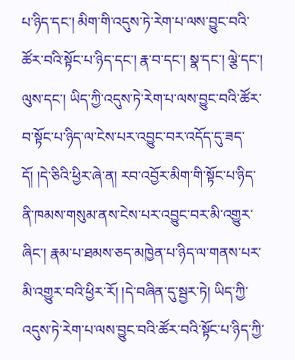པ་ཉིད་དང་། མིག་གི་འདུས་ཏེ་རེག་པ་ལས་བྱུང་བའི་ཚོར་བའི་སྟོང་པ་ཉིད་དང་། རྣ་བ་དང་། སྣ་དང་། ལྕེ་དང་། ལུས་དང་། ཡིད་ཀྱི་འདུས་ཏེ་རེག་པ་ལས་བྱུང་བའི་ཚོར་བ་སྟོང་པ་ཉིད་ལ་ངེས་པར་འབྱུང་བར་འདོད་དུ་ཟད་དོ། །དེ་ཅིའི་ཕྱིར་ཞེ་ན། རབ་འབྱོར་མིག་གི་སྟོང་པ་ཉིད་ནི་ཁམས་གསུམ་ནས་ངེས་པར་འབྱུང་བར་མི་འགྱུར་ཞིང་། རྣམ་པ་ཐམས་ཅད་མཁྱེན་པ་ཉིད་ལ་གནས་པར་མི་འགྱུར་བའི་ཕྱིར་རོ། །དེ་བཞིན་དུ་སྦྱར་ཏེ། ཡིད་ཀྱི་འདུས་ཏེ་རེག་པ་ལས་བྱུང་བའི་ཚོར་བའི་སྟོང་པ་ཉིད་ཀྱི་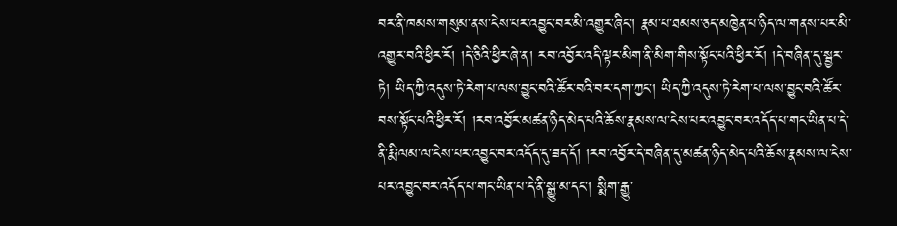བར་ནི་ཁམས་གསུམ་ནས་ངེས་པར་འབྱུང་བར་མི་འགྱུར་ཞིང་། རྣམ་པ་ཐམས་ཅད་མཁྱེན་པ་ཉིད་ལ་གནས་པར་མི་འགྱུར་བའི་ཕྱིར་རོ། །དེ་ཅིའི་ཕྱིར་ཞེ་ན། རབ་འབྱོར་འདི་ལྟར་མིག་ནི་མིག་གིས་སྟོང་པའི་ཕྱིར་རོ། །དེ་བཞིན་དུ་སྦྱར་ཏེ། ཡིད་ཀྱི་འདུས་ཏེ་རེག་པ་ལས་བྱུང་བའི་ཚོར་བའི་བར་དག་ཀྱང་། ཡིད་ཀྱི་འདུས་ཏེ་རེག་པ་ལས་བྱུང་བའི་ཚོར་བས་སྟོང་པའི་ཕྱིར་རོ། །རབ་འབྱོར་མཚན་ཉིད་མེད་པའི་ཆོས་རྣམས་ལ་ངེས་པར་འབྱུང་བར་འདོད་པ་གང་ཡིན་པ་དེ་ནི་རྨི་ལམ་ལ་ངེས་པར་འབྱུང་བར་འདོད་དུ་ཟད་དོ། །རབ་འབྱོར་དེ་བཞིན་དུ་མཚན་ཉིད་མེད་པའི་ཆོས་རྣམས་ལ་ངེས་པར་འབྱུང་བར་འདོད་པ་གང་ཡིན་པ་དེ་ནི་སྒྱུ་མ་དང་། སྨིག་རྒྱུ་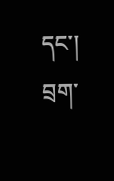དང་། བྲག་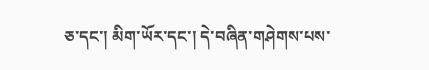ཅ་དང་། མིག་ཡོར་དང་། དེ་བཞིན་གཤེགས་པས་